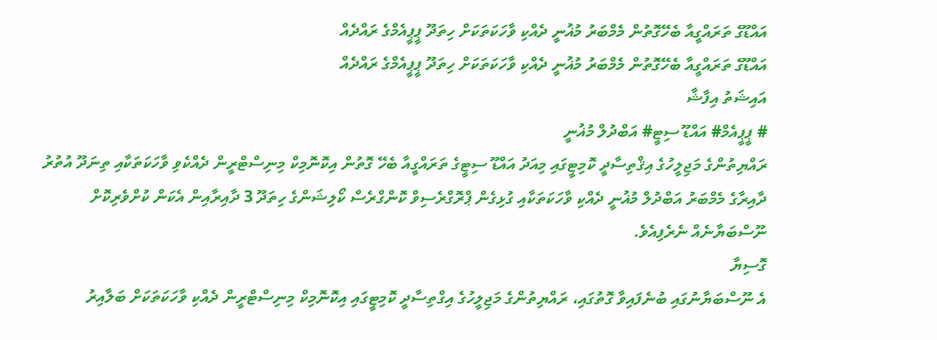އައްޑޫގެ ތަރައްގީއާ ބެހޭގޮތުން މެމްބަރު މުޣުނީ ދެއްކި ވާހަކަތަކަށް ހިތަދޫ ޕީޕީއެމްގެ ރައްދެއް
އައްޑޫގެ ތަރައްގީއާ ބެހޭގޮތުން މެމްބަރު މުޣުނީ ދެއްކި ވާހަކަތަކަށް ހިތަދޫ ޕީޕީއެމްގެ ރައްދެއް
އައިޝަތު އިފާޝާ
# ޕީޕީއެމް# އައްޑޫ ސިޓީ# އަބްދުލް މުޣުނީ
ރައްޔިތުންގެ މަޖިލީހުގެ އިޤްތިސާދީ ކޮމިޓީގައި މިއަދު އައްޑޫ ސިޓީގެ ތަރައްގީއާ ބެހޭ ގޮތުން އިކޮނޮމިކް މިނިސްޓްރީން ދެއްކެވި ވާހަކަތަކާއި ތިނަދޫ އުތުރު ދާއިރާގެ މެމްބަރު އަބްދުލް މުޣުނީ ދެއްކި ވާހަކަތަކާއި ގުޅިގެން ޕްރޮގްރެސިވް ކޮންގްރެސް ކޯލިޝަންގެ ހިތަދޫ 3 ދާއިރާއިން އެކަން ކުށްވެރިކޮށް ނޫސްބަޔާނެއް ނެރެފިއެވެ.
ގޮސިޔާ
އެ ނޫސްބަޔާނުގައި ބުނެފައިވާ ގޮތުގައި، ރައްޔިތުންގެ މަޖިލީހުގެ އިގްތިސާދީ ކޮމިޓީގައި އިކޮނޮމިކް މިނިސްޓްރީން ދެއްކި ވާހަކަތަކަށް ބަލާއިރު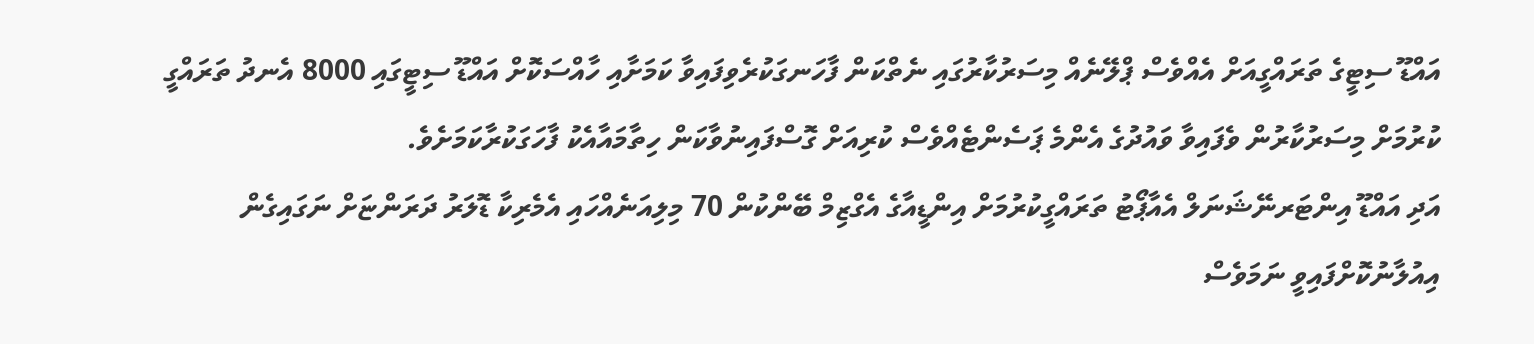އައްޑޫ ސިޓީގެ ތަރައްގީއަށް އެއްވެސް ޕްލޭނެއް މިސަރުކާރުގައި ނެތްކަން ފާހަނގަކުރެވިފައިވާ ކަމަށާއި ހާއްސަކޮށް އައްޑޫ ސިޓީގައި 8000 އެނދު ތަރައްގީ ކުރުމަށް މިސަރުކާރުން ވެފައިވާ ވައުދުގެ އެންމެ ޕަސެންޓެއްވެސް ކުރިއަށް ގޮސްފައިނުވާކަން ހިތާމައާއެކު ފާހަގަކުރާކަމަށެވެ.
އަދި އައްޑޫ އިންޓަރނޭޝަނަލް އެއާޕޯޓު ތަރައްގީކުރުމަށް އިންޑީއާގެ އެގްޒިމް ބޭންކުން 70 މިލިއަނެއްހައި އެމެރިކާ ޑޮލަރު ދަރަންޏަށް ނަގައިގެން އިއުލާނުކޮށްފައިވީ ނަމަވެސް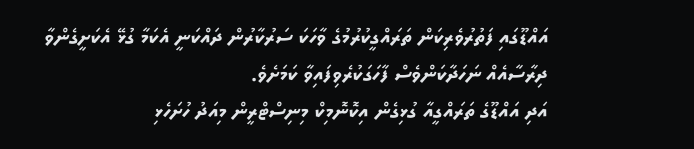އައްޑޫގައި ފަތުރުވެރިކަން ތަރައްގީކުރުމުގެ ވާހަކަ ސަރުކާރުން ދައްކަނީ އެކަމާ ގުޅޭ އެކަށީގެންވާ ދިރާސާއެއް ނަހަދާކަންވެސް ފާހަގަކުރެވިފައިވާ ކަމަށެވެ.
އަދި އައްޑޫގެ ތަރައްގީއާ ގުޅިގެން އިކޮނޮމިކް މިނިސްޓްރީން މިއަދު ހުށަހެޅި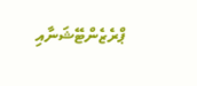ޕްރެޒެންޓޭޝަނާއި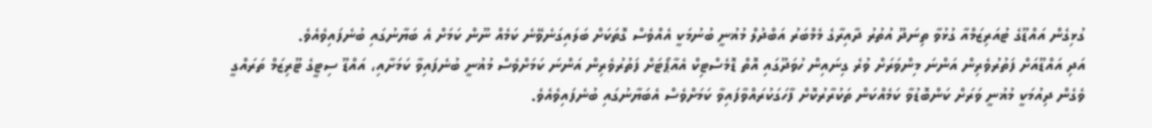ގުޅިގެން އައްޑޫގެ ޓުއަރިޒަމްއާ ގުޅުވާ ތިނަދޫ އުތުރު ދާއިރާގެ މެމްބަރު އަބްދުލް މުޣުނީ ބުނުމަކީ އެއްވެސް ގޮތަކަށް ބަލައިގަނެވޭނެ ކަމެއް ނޫން ކަމަށް އެ ބަޔާނުގައި ބުނެފައިވެއެވެ.
އަދި އައްޑޫއަށް ފަތުރުވެރިން އަންނަ މިންވަރަށް ވުރެ ގިނައިން ހުވަދޫގައި އޮތް ޑޮމެސްޓިކް އެއާޕޯޓަށް ފަތުރުވެރިން އަންނަ ކަމަށްވެސް މުޣުނީ ބުނެފައިވާ ކަމަށާއި، އައްޑޫ ސިޓީގެ ޓޫރިޒަމް ތަރައްގީ ވެގެން ދިއުމަކީ މުޣުނީ ވަރަށް ކަންބޮޑުވާ ކަމެއްކަން ތަކުރާރުކޮށް ފާހަގަކުރައްވާފައިވާ ކަމަށްވެސް އެބަޔާނުގައި ބުނެފައިވެއެވެ.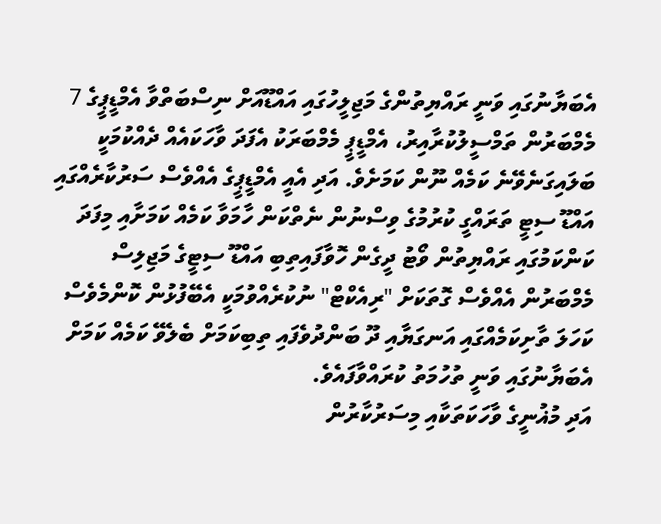އެބަޔާނުގައި ވަނީ ރައްޔިތުންގެ މަޖިލީހުގައި އައްޑޫއަށް ނިސްބަތްވާ އެމްޑީޕީގެ 7 މެމްބަރުން ތަމްސީލުކުރާއިރު، އެމްޑީޕީ މެމްބަރަކު އެފަދަ ވާހަކައެއް ދެއްކުމަކީ ބަލައިގަނެވޭނެ ކަމެއް ނޫން ކަމަށެވެ. އަދި އެއީ އެމްޑީޕީގެ އެއްވެސް ސަރުކާރެއްގައި އައްޑޫ ސިޓީ ތަރައްގީ ކުރުމުގެ ވިސްނުން ނެތްކަން ހާމަވާ ކަމެއް ކަމަށާއި މިފަދަ ކަންކަމުގައި ރައްޔިތުން ވޯޓު ދީގެން ހޮވާފައިތިބި އައްޑޫ ސިޓީގެ މަޖިލިސް މެމްބަރުން އެއްވެސް ގޮތަކަށް "ރިއެކްޓް" ނުކުރެއްވުމަކީ އެބޭފުޅުން ކޮންމެވެސް ކަހަލަ ތާށިކަމެއްގައި އަނގަޔާއި ދޫ ބަންދުވެފައި ތިބިކަމަށް ބެލެވޭ ކަމެއް ކަމަށް އެބަޔާނުގައި ވަނީ ތުހުމަތު ކުރައްވާފައެވެ.
އަދި މުޣުނީގެ ވާހަކަތަކާއި މިސަރުކާރުން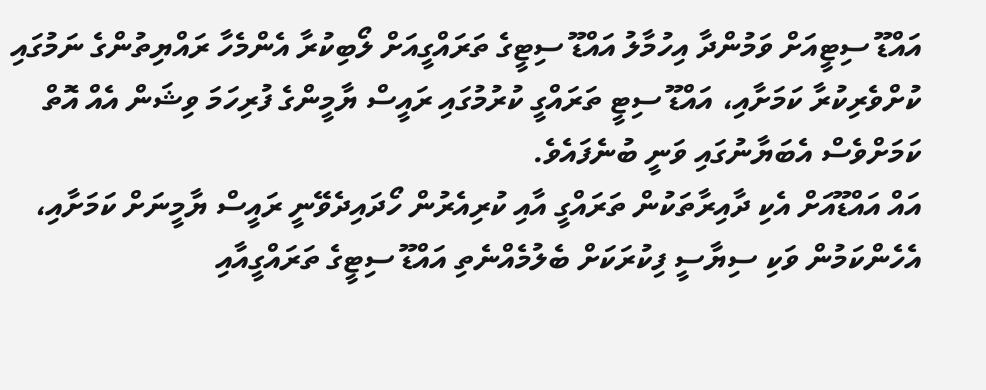އައްޑޫ ސިޓީއަށް ވަމުންދާ އިހުމާލު އައްޑޫ ސިޓީގެ ތަރައްގީއަށް ލޯބިކުރާ އެންމެހާ ރައްޔިތުންގެ ނަމުގައި ކުށްވެރިކުރާ ކަމަށާއި، އައްޑޫ ސިޓީ ތަރައްގީ ކުރުމުގައި ރައީސް ޔާމީންގެ ފުރިހަމަ ވިޝަން އެއް އޮތް ކަމަށްވެސް އެބަޔާނުގައި ވަނީ ބުނެފައެވެ.
އައް އައްޑޫއަށް އެކި ދާއިރާތަކުން ތަރައްގީ އާއި ކުރިއެރުން ހޯދައިދެވޭނީ ރައީސް ޔާމީނަށް ކަމަށާއި، އެހެންކަމުން ވަކި ސިޔާސީ ފިކުރަކަށް ބެލުމެއްނެތި އައްޑޫ ސިޓީގެ ތަރައްގީއާއި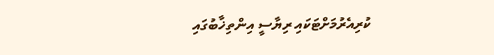ކުރިއެރުމަށްޓަކައި ރިޔާސީ އިންތިޚާބުގައި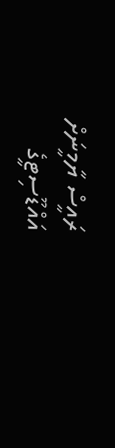ރައީސް ޔާމީނަށް އައްޑޫސިޓީގެ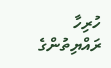ހުރިހާ ރައްޔިތުންގެ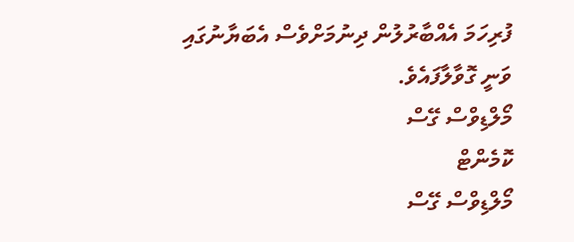ފުރިހަމަ އެއްބާރުލުން ދިނުމަށްވެސް އެބަޔާނުގައި ވަނީ ގޮވާލާފައެވެ.
މޯލްޑިވްސް ގޭސް
ކޮމެންޓް
މޯލްޑިވްސް ގޭސް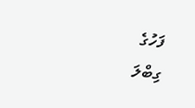ފަހުގެ
ގިބްލަ